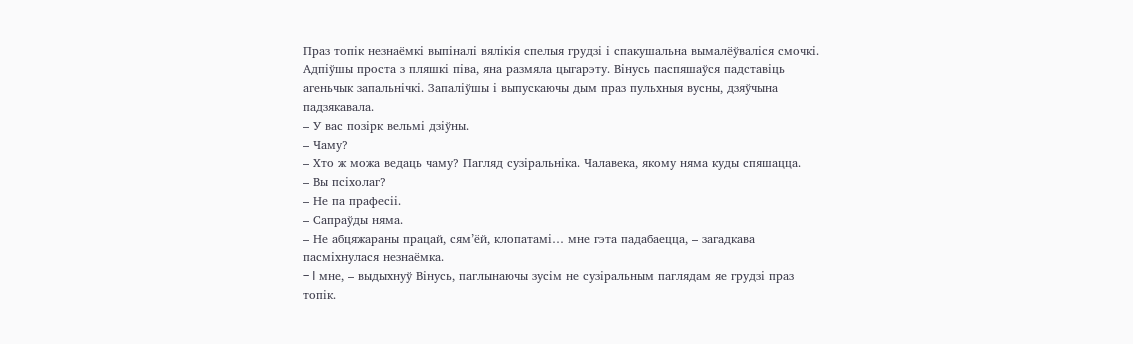Праз топік незнаёмкі выпіналі вялікія спелыя грудзі і спакушальна вымалёўваліся смочкі. Адпіўшы проста з пляшкі піва, яна размяла цыгарэту. Вінусь паспяшаўся падставіць агеньчык запальнічкі. Запаліўшы і выпускаючы дым праз пульхныя вусны, дзяўчына падзякавала.
– У вас позірк вельмі дзіўны.
– Чаму?
– Хто ж можа ведаць чаму? Пагляд сузіральніка. Чалавека, якому няма куды спяшацца.
– Вы псіхолаг?
– Не па прафесіі.
– Сапраўды няма.
– Не абцяжараны працай, сям’ёй, клопатамі… мне гэта падабаецца, – загадкава пасміхнулася незнаёмка.
– I мне, – выдыхнуў Вінусь, паглынаючы зусім не сузіральным паглядам яе грудзі праз топік.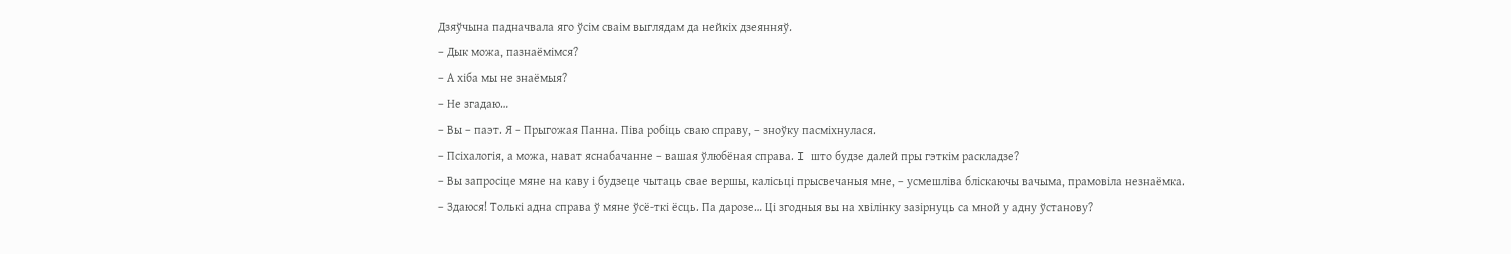Дзяўчына падначвала яго ўсім сваім выглядам да нейкіх дзеянняў.
– Дык можа, пазнаёмімся?
– А хіба мы не знаёмыя?
– Не згадаю…
– Вы – паэт. Я – Прыгожая Панна. Піва робіць сваю справу, – зноўку пасміхнулася.
– Псіхалогія, а можа, нават яснабачанне – вашая ўлюбёная справа. I што будзе далей пры гэткім раскладзе?
– Вы запросіце мяне на каву і будзеце чытаць свае вершы, калісьці прысвечаныя мне, – усмешліва бліскаючы вачыма, прамовіла незнаёмка.
– Здаюся! Толькі адна справа ў мяне ўсё-ткі ёсць. Па дарозе… Ці згодныя вы на хвілінку зазірнуць са мной у адну ўстанову?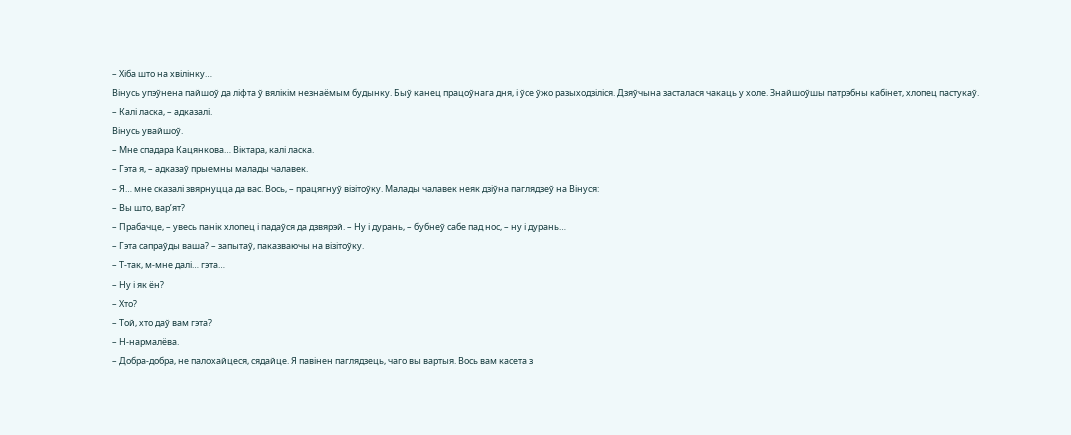– Хіба што на хвілінку…
Вінусь упэўнена пайшоў да ліфта ў вялікім незнаёмым будынку. Быў канец працоўнага дня, і ўсе ўжо разыходзіліся. Дзяўчына засталася чакаць у холе. Знайшоўшы патрэбны кабінет, хлопец пастукаў.
– Калі ласка, – адказалі.
Вінусь увайшоў.
– Мне спадара Кацянкова… Віктара, калі ласка.
– Гэта я, – адказаў прыемны малады чалавек.
– Я… мне сказалі звярнуцца да вас. Вось, – працягнуў візітоўку. Малады чалавек неяк дзіўна паглядзеў на Вінуся:
– Вы што, вар’ят?
– Прабачце, – увесь панік хлопец і падаўся да дзвярэй. – Ну і дурань, – бубнеў сабе пад нос, – ну і дурань…
– Гэта сапраўды ваша? – запытаў, паказваючы на візітоўку.
– Т-так, м-мне далі… гэта…
– Ну і як ён?
– Хто?
– Той, хто даў вам гэта?
– Н-нармалёва.
– Добра-добра, не палохайцеся, сядайце. Я павінен паглядзець, чаго вы вартыя. Вось вам касета з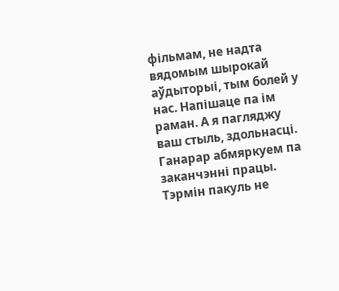фільмам, не надта вядомым шырокай аўдыторыі, тым болей у нас. Напішаце па ім раман. А я пагляджу ваш стыль, здольнасці. Ганарар абмяркуем па заканчэнні працы. Тэрмін пакуль не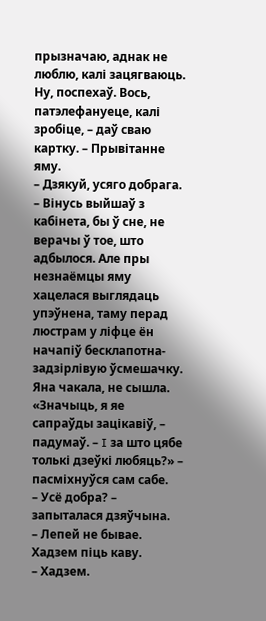прызначаю, аднак не люблю, калі зацягваюць. Ну, поспехаў. Вось, патэлефануеце, калі зробіце, – даў сваю картку. – Прывітанне яму.
– Дзякуй, усяго добрага.
– Вінусь выйшаў з кабінета, бы ў сне, не верачы ў тое, што адбылося. Але пры незнаёмцы яму хацелася выглядаць упэўнена, таму перад люстрам у ліфце ён начапіў бесклапотна-задзірлівую ўсмешачку.
Яна чакала, не сышла.
«Значыць, я яе сапраўды зацікавіў, – падумаў. – I за што цябе толькі дзеўкі любяць?» – пасміхнуўся сам сабе.
– Усё добра? – запыталася дзяўчына.
– Лепей не бывае. Хадзем піць каву.
– Хадзем.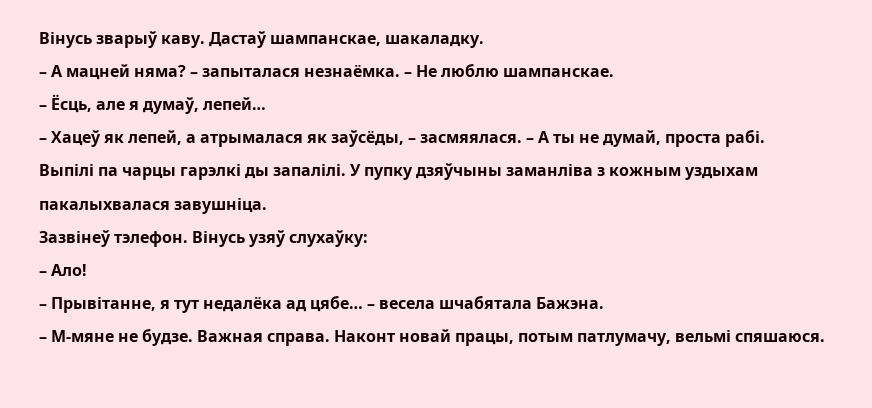Вінусь зварыў каву. Дастаў шампанскае, шакаладку.
– А мацней няма? – запыталася незнаёмка. – Не люблю шампанскае.
– Ёсць, але я думаў, лепей…
– Хацеў як лепей, а атрымалася як заўсёды, – засмяялася. – А ты не думай, проста рабі.
Выпілі па чарцы гарэлкі ды запалілі. У пупку дзяўчыны заманліва з кожным уздыхам пакалыхвалася завушніца.
Зазвінеў тэлефон. Вінусь узяў слухаўку:
– Ало!
– Прывітанне, я тут недалёка ад цябе… – весела шчабятала Бажэна.
– М-мяне не будзе. Важная справа. Наконт новай працы, потым патлумачу, вельмі спяшаюся.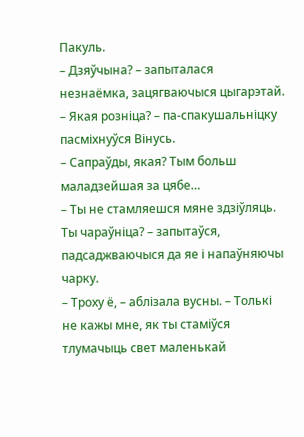Пакуль.
– Дзяўчына? – запыталася незнаёмка, зацягваючыся цыгарэтай.
– Якая розніца? – па-спакушальніцку пасміхнуўся Вінусь.
– Сапраўды, якая? Тым больш маладзейшая за цябе…
– Ты не стамляешся мяне здзіўляць. Ты чараўніца? – запытаўся, падсаджваючыся да яе і напаўняючы чарку.
– Троху ё, – аблізала вусны. – Толькі не кажы мне, як ты стаміўся тлумачыць свет маленькай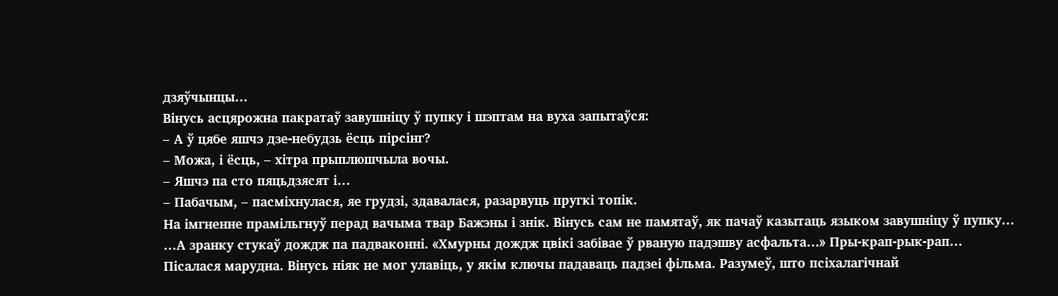дзяўчынцы…
Вінусь асцярожна пакратаў завушніцу ў пупку і шэптам на вуха запытаўся:
– А ў цябе яшчэ дзе-небудзь ёсць пірсінг?
– Можа, і ёсць, – хітра прыплюшчыла вочы.
– Яшчэ па сто пяцьдзясят і…
– Пабачым, – пасміхнулася, яе грудзі, здавалася, разарвуць пругкі топік.
На імгненне прамільгнуў перад вачыма твар Бажэны і знік. Вінусь сам не памятаў, як пачаў казытаць языком завушніцу ў пупку…
…А зранку стукаў дождж па падваконні. «Хмурны дождж цвікі забівае ў рваную падэшву асфальта…» Пры-крап-рык-рап…
Пісалася марудна. Вінусь ніяк не мог улавіць, у якім ключы падаваць падзеі фільма. Разумеў, што псіхалагічнай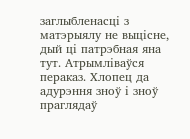заглыбленасці з матэрыялу не выцісне, дый ці патрэбная яна тут. Атрымліваўся пераказ. Хлопец да адурэння зноў і зноў праглядаў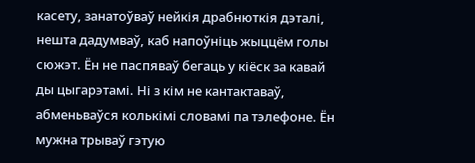касету, занатоўваў нейкія драбнюткія дэталі, нешта дадумваў, каб напоўніць жыццём голы сюжэт. Ён не паспяваў бегаць у кіёск за кавай ды цыгарэтамі. Ні з кім не кантактаваў, абменьваўся колькімі словамі па тэлефоне. Ён мужна трываў гэтую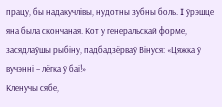працу, бы надакучлівы, нудотны зубны боль. I ўрэшце яна была скончаная. Кот у генеральскай форме, засядлаўшы рыбіну, падбадзёрваў Вінуся: «Цяжка ў вучэнні – лёгка ў баі!»
Кленучы сябе,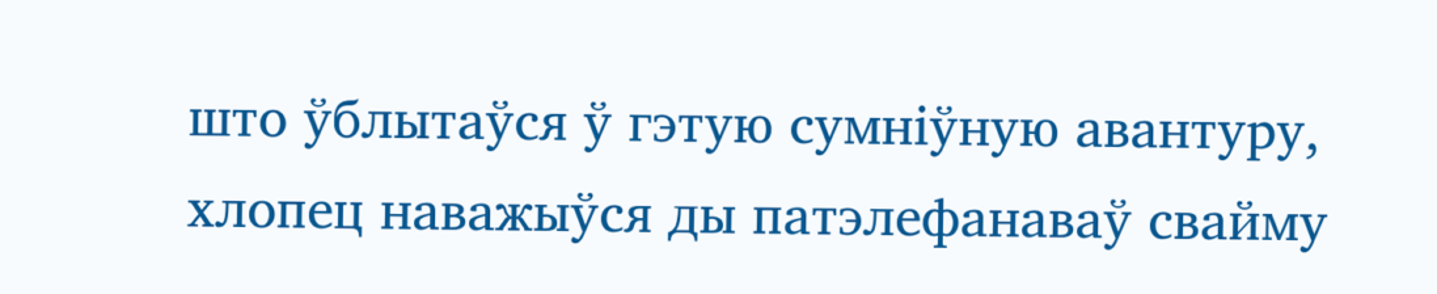што ўблытаўся ў гэтую сумніўную авантуру, хлопец наважыўся ды патэлефанаваў свайму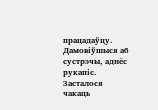працадаўцу. Дамовіўшыся аб сустрэчы, аднёс рукапіс. Засталося чакаць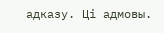адказу. Ці адмовы.